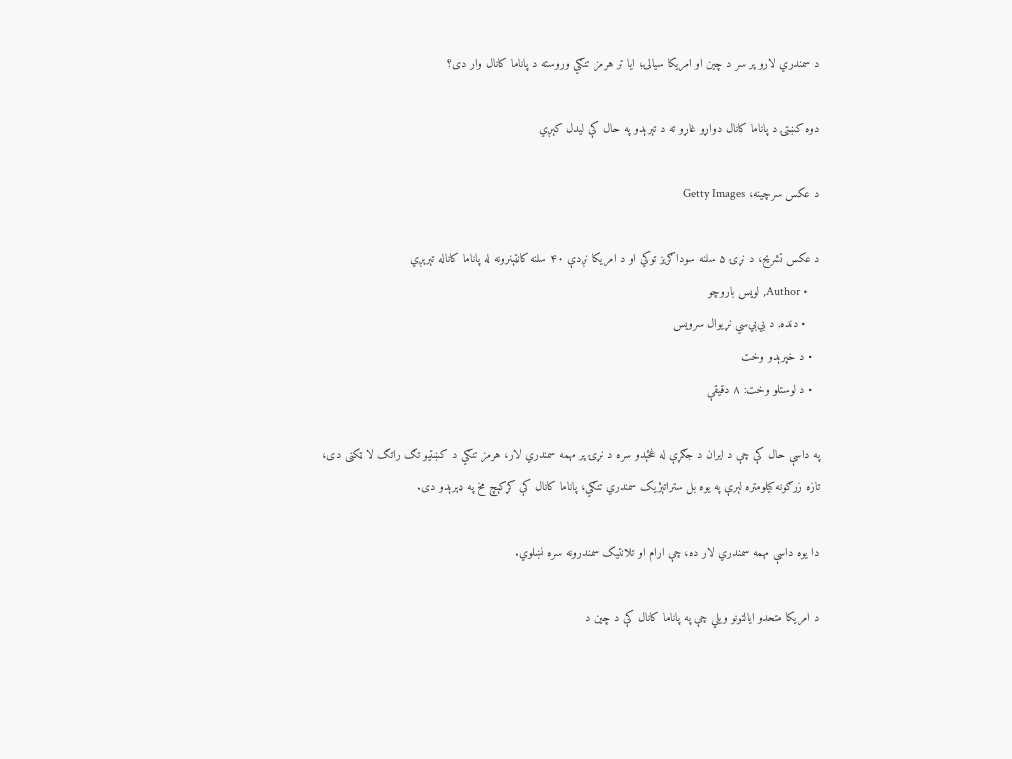د سمندري لارو پر سر د چین او امریکا سیالۍ؛ ایا تر هرمز تنګي وروسته د پاناما کانال وار دی؟

دوه کښتۍ د پاناما کانال دواړو غاړو ته د تېرېدو په حال کې لیدل کېږي

د عکس سرچینه، Getty Images

د عکس تشریح، د نړۍ ۵ سلنه سوداګریز توکي او د امریکا نږدې ۴۰ سلنه کانټېنرونه له پاناما کاناله تېرېږي
    • Author, لویس باروچو
    • دنده, د بي‌بي‌سي نړیوال سرویس
  • د خپرېدو وخت
  • د لوستلو وخت: ۸ دقیقې

په داسې حال کې چې د ایران د جګړې له غځېدو سره د نړۍ پر مهمه سمندري لار، هرمز تنګي د کښتیو تګ راتګ لا ټکنی دی، تازه زرګونه کیلومتره لېرې په یوه بل ستراتېژیک سمندري تنګي، پاناما کانال کې کړکېچ مخ په ډېرېدو دی.

دا یوه داسې مهمه سمندري لار ده، چې ارام او تلانتیک سمندرونه سره نښلوي.

د امریکا متحدو ایالتونو ویلي چې په پاناما کانال کې د چین د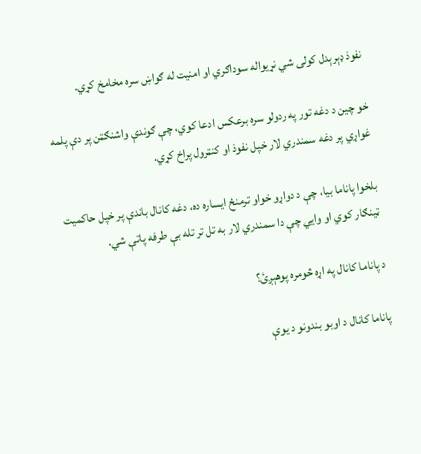نفوذ ډېرېدل کولی شي نړیواله سوداګري او امنیت له ګواښ سره مخامخ کړي.

خو چین د دغه تور په ردولو سره برعکس ادعا کوي، چې ګوندې واشنګټن پر دې پلمه غواړي پر دغه سمندري لار خپل نفوذ او کنټرول پراخ کړي.

بلخوا پاناما بیا، چې د دواړو خواو ترمنځ ایساره ده، دغه کانال باندې پر خپل حاکمیت ټینګار کوي او وايي چې دا سمندري لار به تل تر تله بې‌ طرفه پاتې شي.

د پاناما کانال په اړه څومره پوهېږئ؟

پاناما کانال د اوبو بندونو د یوې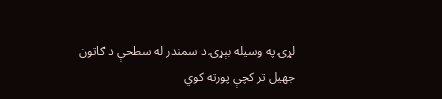لړۍ په وسیله بېړۍ د سمندر له سطحې د ګاتون جهیل تر کچې پورته کوي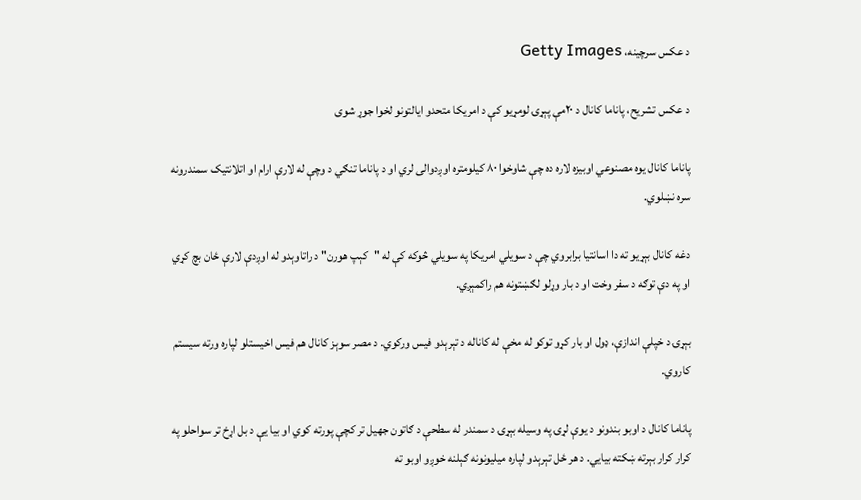د عکس سرچینه، Getty Images

د عکس تشریح، پاناما کانال د ۲۰مې پېړۍ لومړیو کې د امریکا متحدو ایالتونو لخوا جوړ شوی

پاناما کانال یوه مصنوعي اوبیزه لاره ده چې شاوخوا ۸۰ کیلومتره اوږدوالی لري او د پاناما تنګي د وچې له لارې ارام او اتلانتیک سمندرونه سره نښلوي.

دغه کانال بېړیو ته دا اسانتیا برابروي چې د سویلي امریکا په سویلي څوکه کې له "کېپ هورن" د راتاوېدو له اوږدې لارې ځان بچ کړي او په دې توګه د سفر وخت او د بار وړلو لګښتونه هم راکمېږي.

بېړۍ د خپلې اندازې، ډول او بار کړو توکو له مخې له کاناله د تېرېدو فیس ورکوي. د مصر سوېز کانال هم فیس اخیستلو لپاره ورته سیستم کاروي.

پاناما کانال د اوبو بندونو د یوې لړۍ په وسیله بېړۍ د سمندر له سطحې د ګاتون جهیل تر کچې پورته کوي او بیا یې د بل اړخ تر سواحلو په کرار کرار بېرته ښکته بیایي. د هر ځل تېرېدو لپاره میلیونونه ګېلنه خوږو اوبو ته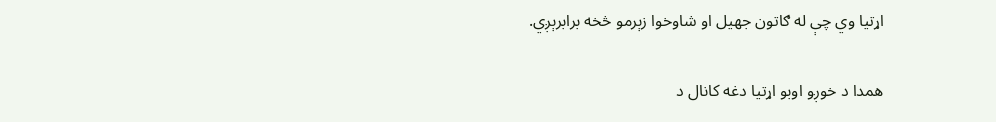اړتیا وي چې له ګاتون جهیل او شاوخوا زېرمو څخه برابرېږي.

همدا د خوږو اوبو اړتیا دغه کانال د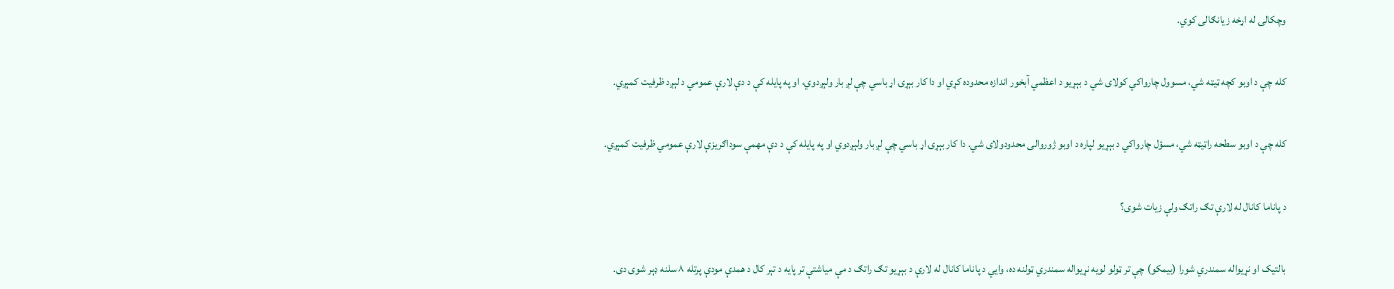وچکالۍ له اړخه زیانګالی کوي.

کله چې د اوبو کچه ټیټه شي، مسوول چارواکي کولای شي د بېړیو د اعظمي آبخور اندازه محدوده کړي او دا کار بېړۍ اړ باسي چې لږ بار ولېږدوي، او په پایله کې د دې لارې عمومي د لېږد ظرفیت کمېږي.

کله چې د اوبو سطحه راټیټه شي، مسؤل چارواکي د بېړیو لپاره د اوبو ژوروالی محدودولای شي. دا کار بېړۍ اړ باسي چې لږ بار ولېږدوي او په پایله کې د دې مهمې سوداګریزې لارې عمومي ظرفیت کمېږي.

د پاناما کانال له لارې تګ راتګ ولې زیات شوی؟

بالتیک او نړیواله سمندري شورا (بیمکو) چې تر ټولو لویه نړیواله سمندري ټولنه ده، وایي د پاناما کانال له لارې د بېړیو تګ راتګ د مې میاشتې تر پایه د تېر کال د همدې مودې پرتله ۸ سلنه ډېر شوی دی.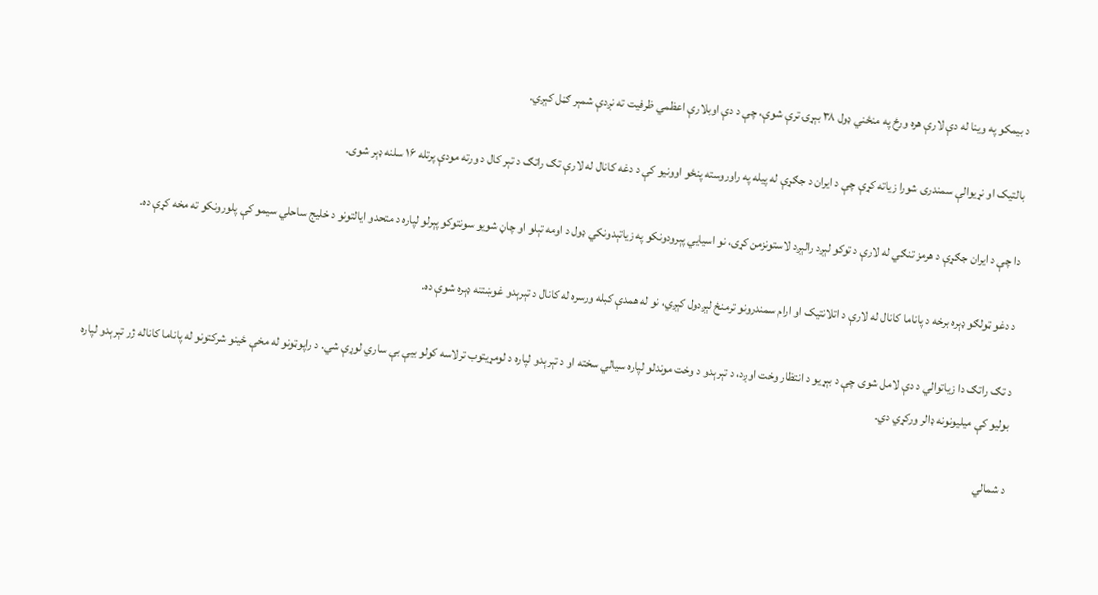د بیمکو په وینا له دې لارې هره ورځ په منځني ډول ۳۸ بېړۍ ترې شوې، چې د دې اوبلارې اعظمي ظرفیت ته نږدې شمېر ګڼل کېږي.

بالتیک او نړیوالې سمندری شورا زیاته کړې چې د ایران د جګړې له پیله په راوروسته پنځو اوونیو کې د دغه کانال له لارې تګ راتګ د تېر کال د ورته مودې پرتله ۱۶ سلنه ډېر شوی.

دا چې د ایران جګړې د هرمز تنګي له لارې د توکو لېږد رالېږد لاستونزمن کړی، نو اسیايي پېرودونکو په زیاتېدونکي ډول د اومه تېلو او چاڼ شويو سونتوکو پېرلو لپاره د متحدو ایالتونو د خلیج ساحلي سیمو کې پلورونکو ته مخه کړې ده.

د دغو ټولګو ډېره برخه د پاناما کانال له لارې د اتلانتیک او ارام سمندرونو ترمنځ لېږدول کېږي، نو له همدې کبله ورسره له کانال د تېرېدو غوښتنه ډېره شوې ده.

د تګ راتګ دا زیاتوالي د دې لامل شوی چې د بېړیو د انتظار وخت اوږد، د تېرېدو د وخت موندلو لپاره سیالي سخته او د تېرېدو لپاره د لومړیتوب ترلاسه کولو بیې بې ساري لوړې شي. د راپوټونو له مخې ځینو شرکتونو له پاناما کاناله ژر تېرېدو لپاره بولیو کې میلیونونه ډالر ورکړي دي.

د شمالي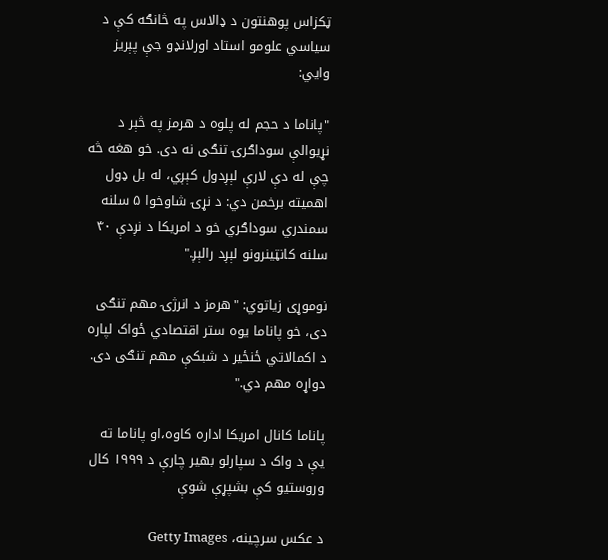ټکزاس پوهنتون د ډالاس په څانګه کې د سیاسي علومو استاد اورلانډو جې پېریز وايي:

"پاناما د حجم له پلوه د هرمز په څېر د نړیوالې سوداګرۍ تنګی نه دی. خو هغه څه چې له دې لارې لېږدول کېږي، له بل ډول اهمیته برخمن دي: د نړۍ شاوخوا ۵ سلنه سمندري سوداګري خو د امریکا د نږدې ۴۰ سلنه کانټینرونو لېږد رالېږ."

نوموړی زیاتوي: "هرمز د انرژۍ مهم تنګی دی، خو پاناما یوه ستر اقتصادي ځواک لپاره د اکمالاتي ځنځیر د شبکې مهم تنګی دی. دواړه مهم دي."

پاناما کانال امریکا اداره کاوه،‌او پاناما ته یې د واک د سپارلو بهیر چارې د ۱۹۹۹ کال وروستیو کې بشپړې شوې

د عکس سرچینه، Getty Images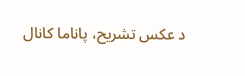د عکس تشریح، پاناما کانال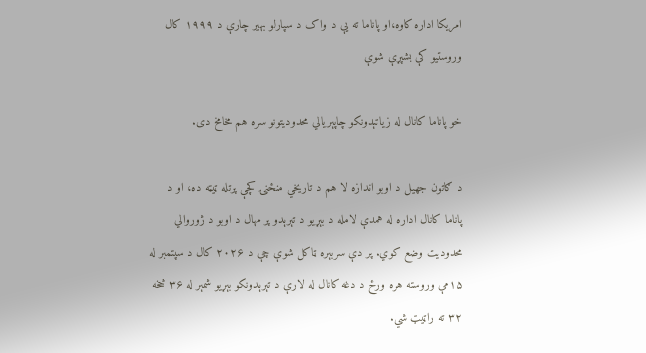امریکا اداره کاوه،‌او پاناما ته یې د واک د سپارلو بهیر چارې د ۱۹۹۹ کال وروستیو کې بشپړې شوې

خو پاناما کانال له زیاتېدونکو چاپېریالي محدودیتونو سره هم مخامخ دی.

د ګاتون جهیل د اوبو اندازه لا هم د تاریخي منځنۍ کچې پرتله ټیټه ده، او د پاناما کانال اداره له همدې لامله د بېړیو د تېرېدو پر مهال د اوبو د ژوروالي محدودیت وضع کوي. پر دې سربېره ټاکل شوې چې د ۲۰۲۶ کال د سپتمبر له ۱۵مې وروسته هره ورځ د دغه کانال له لارې د تېرېدونکو بېړیو شمېر له ۳۶ څخه ۳۲ ته راټیټ شي.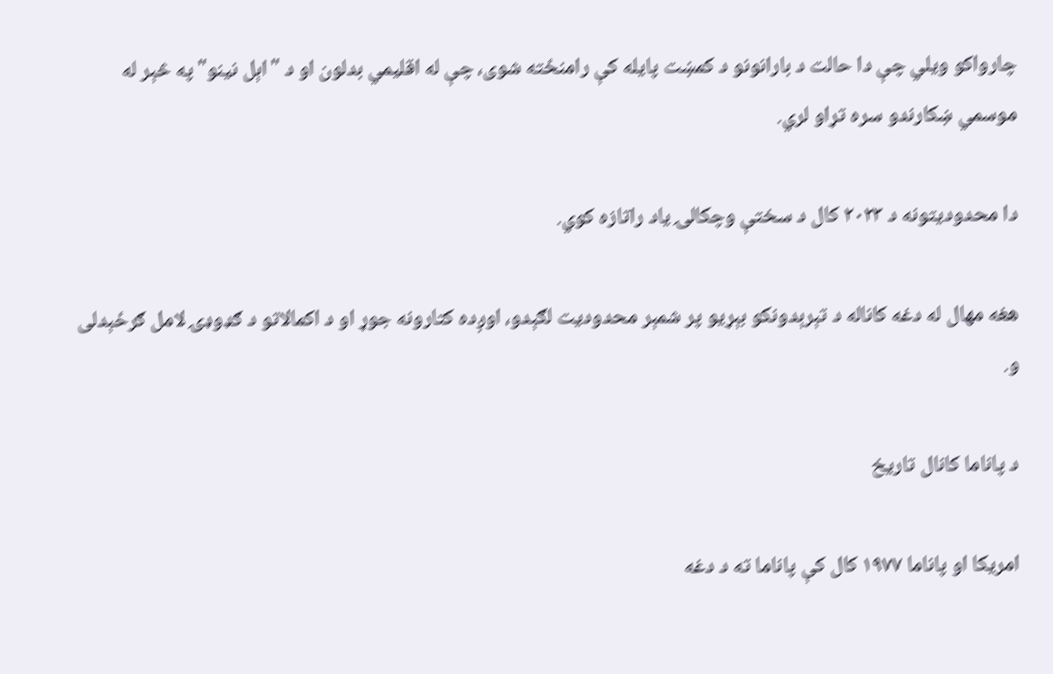چارواکو ویلي چې دا حالت د بارانونو د کمښت پایله کې رامنځته شوی، چې له اقلیمي بدلون او د "اېل نینو" په څېر له موسمي ښکارندو سره تړاو لري.

دا محدودیتونه د ۲۰۲۳ کال د سختې وچکالۍ یاد راتازه کوي.

هغه مهال له دغه کاناله د تېرېدونکو بېړیو پر شمېر محدودیت لګېدو، اوږده کتارونه جوړ او د اکمالاتو د ګډوډۍ لامل ګرځېدلی و.

د پاناما کانال تاریخ

امریکا او پاناما ۱۹۷۷ کال کې پاناما ته د دغه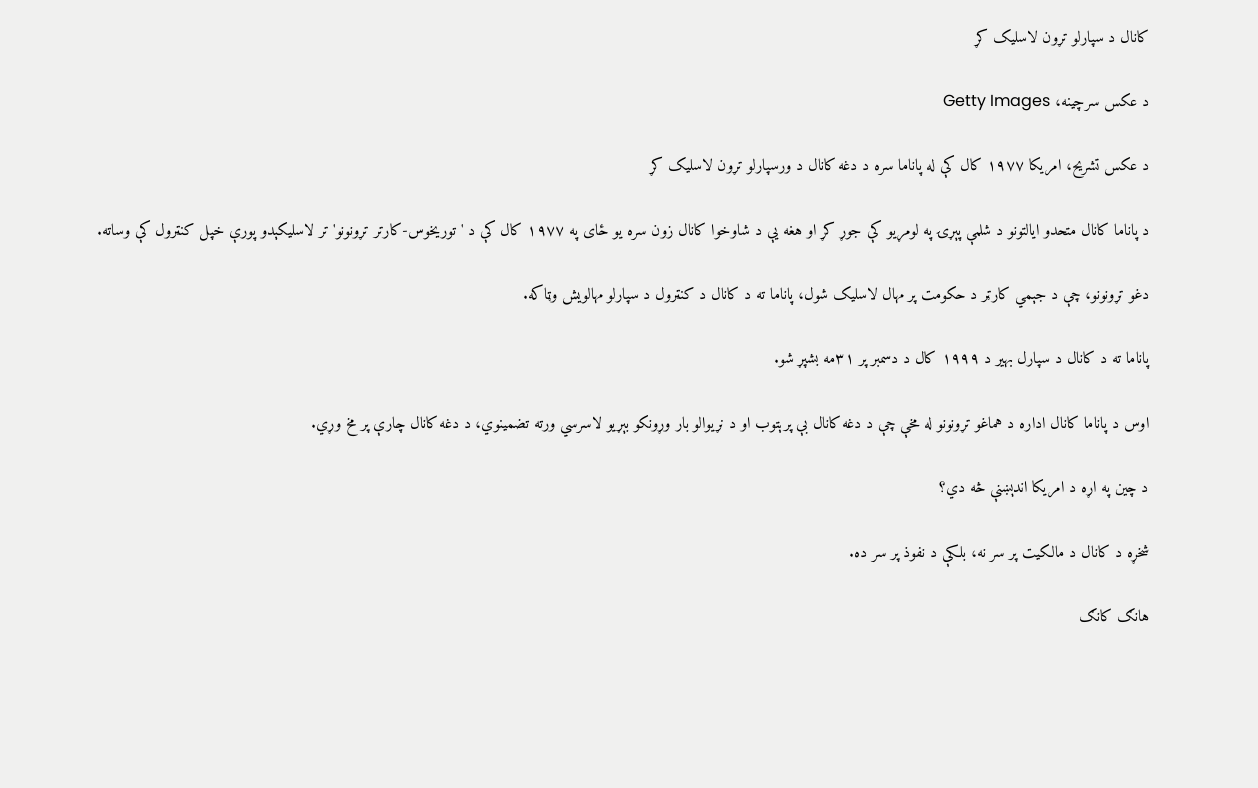کانال د سپارلو تړون لاسلیک کړ

د عکس سرچینه، Getty Images

د عکس تشریح، امریکا ۱۹۷۷ کال کې له پاناما سره د دغه کانال د ورسپارلو تړون لاسلیک کړ

د پاناما کانال متحدو ایالتونو د شلمې پېړۍ په لومړیو کې جوړ کړ او هغه یې د شاوخوا کانال زون سره یو ځای په ۱۹۷۷ کال کې د 'توریخوس-کارتر تړونونو' تر لاسلیکېدو پورې خپل کنټرول کې وساته.

دغو تړونونو، چې د جېمي کارټر د حکومت پر مهال لاسلیک شول،‌ پاناما ته د کانال د کنټرول د سپارلو مهالویش وټاکه.

پاناما ته د کانال د سپارل بهیر د ۱۹۹۹ کال د دسمبر پر ۳۱مه بشپړ شو.

اوس د پاناما کانال اداره د هماغو تړونونو له مخې چې د دغه کانال بې پرېتوب او د نړیوالو بار وړونکو بېړیو لاسرسي ورته تضمینوي، د دغه کانال چارې پر مخ وړي.

د چین په اړه د امریکا اندېښنې څه دي؟

شخړه د کانال د مالکیت پر سر نه، بلکې د نفوذ پر سر ده.

هانګ کانګ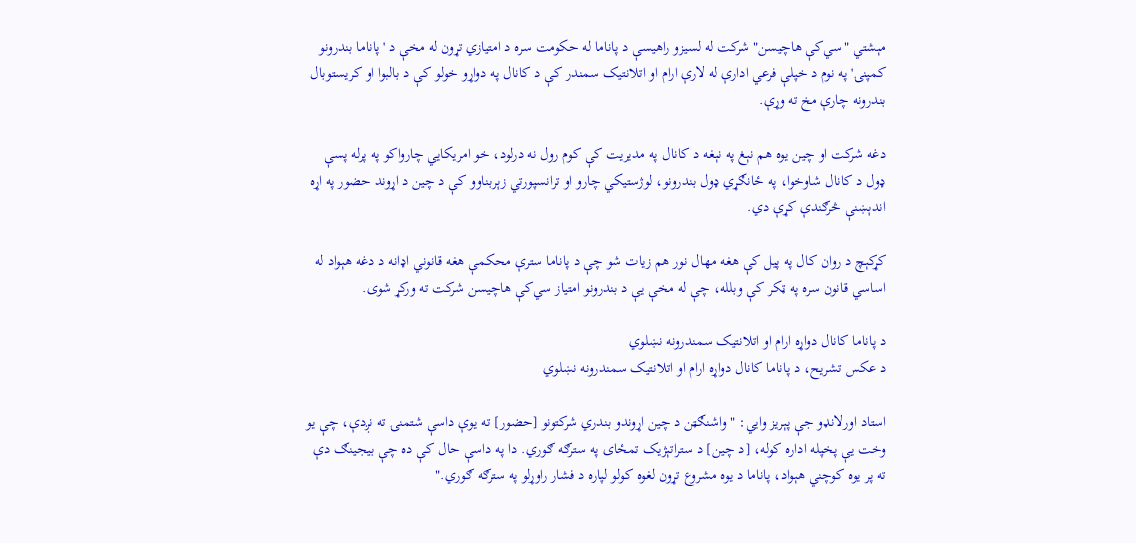مېشتي "سي‌کې هاچیسن" شرکت له لسیزو راهیسې د پاناما له حکومت سره د امتیازي تړون له مخې د 'پاناما بندرونو کمپنۍ' په نوم د خپلې فرعي‌ ادارې له لارې ارام او اتلانتیک سمندر کې د کانال په دواړو خولو کې د بالبوا او کریستوبال بندرونه چارې مخ ته وړې.

دغه شرکت او چین یوه هم نېغ په نېغه د کانال په مدیریت کې کوم رول نه درلود، خو امریکایي چارواکو په پرله پسې ډول د کانال شاوخوا، په ځانګړي ډول بندرونو، لوژستیکي چارو او ترانسپورتي زېربناوو کې د چین د اړوند حضور په اړه اندېښنې څرګندې کړې دي.

کړکېچ د روان کال په پیل کې هغه مهال نور هم زیات شو چې د پاناما سترې محکمې هغه قانوني اډانه د دغه هېواد له اساسي قانون سره په ټکر کې وبلله، چې له مخې یې د بندرونو امتیاز سي‌کې هاچیسن شرکت ته ورکړ شوی.

د پاناما کانال دواړه ارام او اتلانتیک سمندرونه نښلوي
د عکس تشریح، د پاناما کانال دواړه ارام او اتلانتیک سمندرونه نښلوي

استاد اورلانډو جې پېریز وایي: "واشنګټن د چین اړوندو بندري شرکتونو [حضور] ته یوې داسې شتمنۍ ته نږدې، چې یو وخت یې پخپله اداره کوله، [د چین] د ستراتېژیک تمځای په سترګه ګوري. دا په داسې حال کې ده چې بیجینګ دې ته پر یوه کوچني هېواد، پاناما د یوه مشروع تړون لغوه کولو لپاره د فشار راوړلو په سترګه ګوري."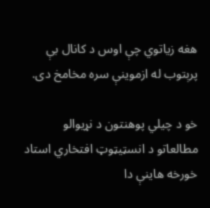هغه زیاتوي چې اوس د کانال بې پرېتوب له ازموینې سره مخامخ دی.

خو د چیلي پوهنتون د نړیوالو مطالعاتو د انسټیټوټ افتخاري استاد خورخه هاینې دا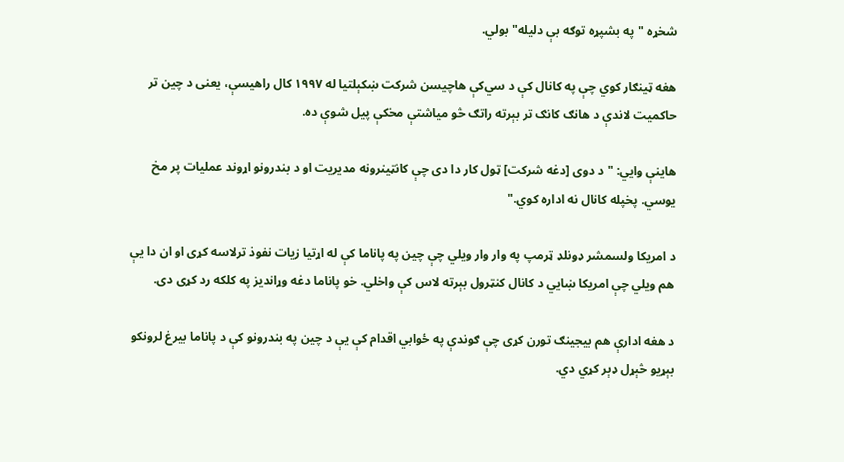شخړه "په بشپړه توګه بې دلیله" بولي.

هغه ټینګار کوي چې په کانال کې د سي‌کې هاچیسن شرکت ښکېلتیا له ۱۹۹۷ کال راهیسې، یعنی د چین تر حاکمیت لاندې د هانګ کانګ تر بېرته راتګ څو میاشتې مخکې پیل شوې ده.

هاینې وایي: "د دوی [دغه شرکت] ټول کار دا دی چې کانټینرونه مدیریت او د بندرونو اړوند عملیات پر مخ یوسي. پخپله کانال نه اداره کوي."

د امریکا ولسمشر ډونلډ ټرمپ په وار وار ویلي چې چین په پاناما کې له اړتیا زیات نفوذ ترلاسه کړی او ان دا یې هم ویلي چې امریکا ښایي د کانال کنټرول بېرته لاس کې واخلي. خو پاناما دغه وړاندیز په کلکه رد کړی دی.

د هغه ادارې هم بیجینګ تورن کړی چې ګوندې په ځوابي اقدام کې یې د چین په بندرونو کې د پاناما بیرغ لرونکو بېړیو څېړل ډېر کړي دي.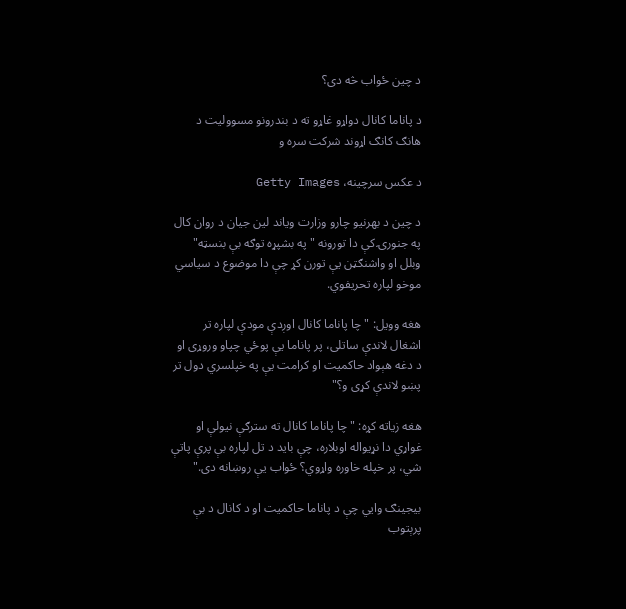د چین ځواب څه دی؟

د پاناما کانال دواړو غاړو ته د بندرونو مسوولیت د هانګ کانګ اړوند شرکت سره و

د عکس سرچینه، Getty Images

د چین د بهرنیو چارو وزارت ویاند لین جیان د روان کال په جنورۍ کې دا تورونه "په بشپړه توګه بې بنسټه" وبلل او واشنګټن یې تورن کړ چې دا موضوع د سیاسي موخو لپاره تحریفوي.

هغه وویل: "چا پاناما کانال اوږدې مودې لپاره تر اشغال لاندې ساتلی، پر پاناما یې پوځي چپاو وروړی او د دغه هېواد حاکمیت او کرامت یې په خپلسري دول تر پښو لاندې کړی و؟"

هغه زیاته کړه: "چا پاناما کانال ته سترګې نیولې او غواړي دا نړیواله اوبلاره، چې باید د تل لپاره بې پرې پاتې شي، پر خپله خاوره واړوي؟ ځواب یې روښانه دی."

بیجینګ وایي چې د پاناما حاکمیت او د کانال د بې پرېتوب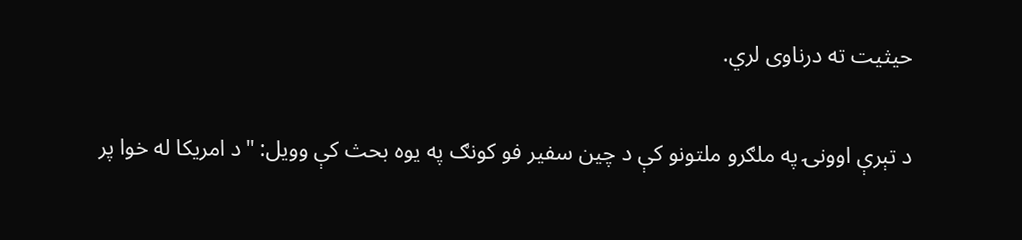حیثیت ته درناوی لري.

د تېرې اوونۍ په ملګرو ملتونو کې د چین سفیر فو کونګ په یوه بحث کې وویل: "د امریکا له خوا پر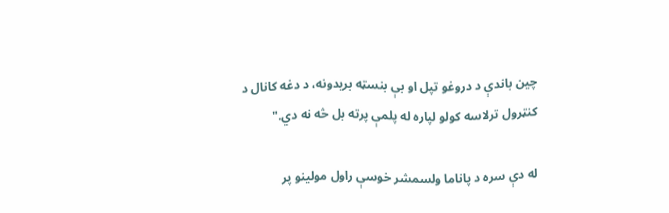چین باندې د دروغو تپل او بې بنسټه بریدونه، د دغه کانال د کنټرول ترلاسه کولو لپاره له پلمې پرته بل څه نه دي."

له دې سره د پاناما ولسمشر خوسې راول مولینو پر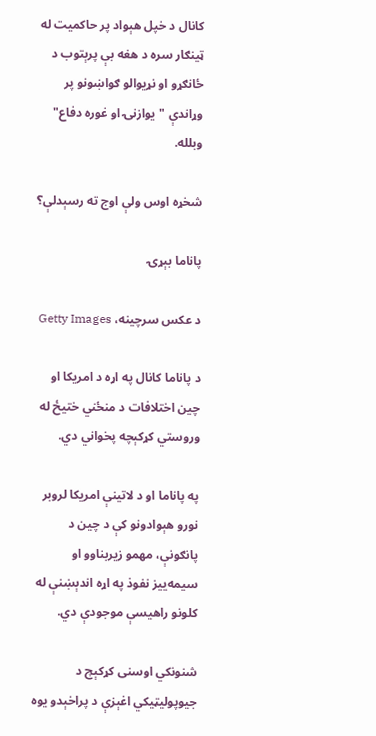کانال د خپل هېواد پر حاکمیت له ټینګار سره د هغه بې پرېتوب د ځانګړو او نړیوالو ګواښونو پر وړاندې "یوازنۍ او غوره دفاع" وبلله.

شخړه اوس ولې اوج ته رسېدلې؟

پاناما بېړۍ

د عکس سرچینه، Getty Images

د پاناما کانال په اړه د امریکا او چین اختلافات د منځني ختیځ له وروستي کړکېچه پخواني دي.

په پاناما او د لاتینې امریکا لروبر نورو هېوادونو کې د چین د پانګونې، مهمو زیربناوو او سیمه‌ییز نفوذ په اړه اندېښنې له کلونو راهیسې موجودې دي.

شنونکي اوسنی کړکېچ د جیوپولیټیکي اغېزې د پراخېدو یوه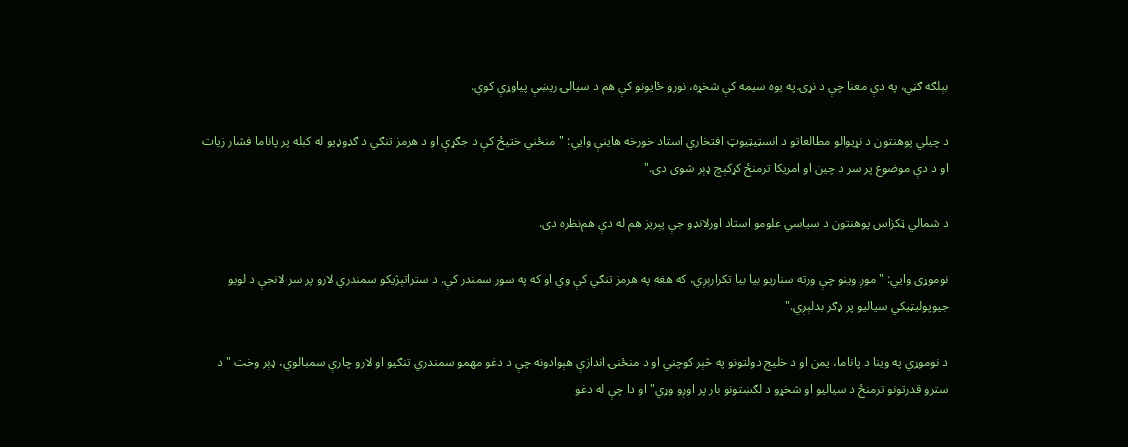بېلګه ګڼي، په دې معنا چې د نړۍ په یوه سیمه کې شخړه، نورو ځایونو کې هم د سیالۍ ریښې پیاوړې کوي.

د چیلي پوهنتون د نړیوالو مطالعاتو د انسټیټیوټ افتخاري استاد خورخه هاینې وایي: "منځني ختیځ کې د جګړې او د هرمز تنګي د ګډوډیو له کبله پر پاناما فشار زیات او د دې موضوع پر سر د چین او امریکا ترمنځ کړکېچ ډېر شوی دی."

د شمالي ټکزاس پوهنتون د سیاسي علومو استاد اورلانډو جې پېریز هم له دې هم‌نظره دی.

نوموړی وايي: "موږ وینو چې ورته سناریو بیا بیا تکرارېږي، که هغه په هرمز تنګي کې وي او که په سور سمندر کې. د ستراتېژیکو سمندري لارو پر سر لانجې د لویو جیوپولیټیکي سیالیو پر ډګر بدلېږي."

د نوموړي په وینا د پاناما، یمن او د خلیج دولتونو په څېر کوچني او د منځنۍ اندازې هېوادونه چې د دغو مهمو سمندري تنګیو او لارو چارې سمبالوي، ډېر وخت "د سترو قدرتونو ترمنځ د سیالیو او شخړو د لګښتونو بار پر اوږو وړي" او دا چې له دغو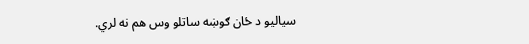سیالیو د ځان ګوښه ساتلو وس هم نه لري.